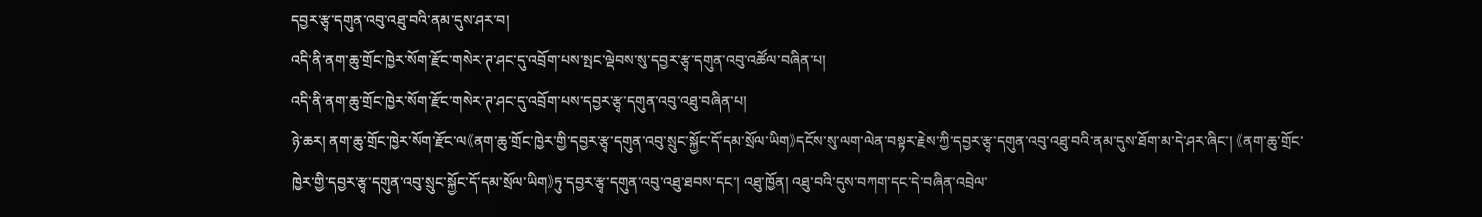དབྱར་རྩྭ་དགུན་འབུ་འཐུ་བའི་ནམ་དུས་ཤར་བ།
འདི་ནི་ནག་ཆུ་གྲོང་ཁྱེར་སོག་རྫོང་གསེར་ཊ་ཤང་དུ་འབྲོག་པས་སྤང་ལྡེབས་སུ་དབྱར་རྩྭ་དགུན་འབུ་འཚོལ་བཞིན་པ།
འདི་ནི་ནག་ཆུ་གྲོང་ཁྱེར་སོག་རྫོང་གསེར་ཊ་ཤང་དུ་འབྲོག་པས་དབྱར་རྩྭ་དགུན་འབུ་འཐུ་བཞིན་པ།
ཉེ་ཆར། ནག་ཆུ་གྲོང་ཁྱེར་སོག་རྫོང་ལ《ནག་ཆུ་གྲོང་ཁྱེར་གྱི་དབྱར་རྩྭ་དགུན་འབུ་སྲུང་སྐྱོང་དོ་དམ་སྲོལ་ཡིག》དངོས་སུ་ལག་ལེན་བསྟར་རྗེས་ཀྱི་དབྱར་རྩྭ་དགུན་འབུ་འཐུ་བའི་ནམ་དུས་ཐོག་མ་དེ་ཤར་ཞིང་། 《ནག་ཆུ་གྲོང་ཁྱེར་གྱི་དབྱར་རྩྭ་དགུན་འབུ་སྲུང་སྐྱོང་དོ་དམ་སྲོལ་ཡིག》ཏུ་དབྱར་རྩྭ་དགུན་འབུ་འཐུ་ཐབས་དང་། འཐུ་ཁྱོན། འཐུ་བའི་དུས་བཀག་དང་དེ་བཞིན་འབྲེལ་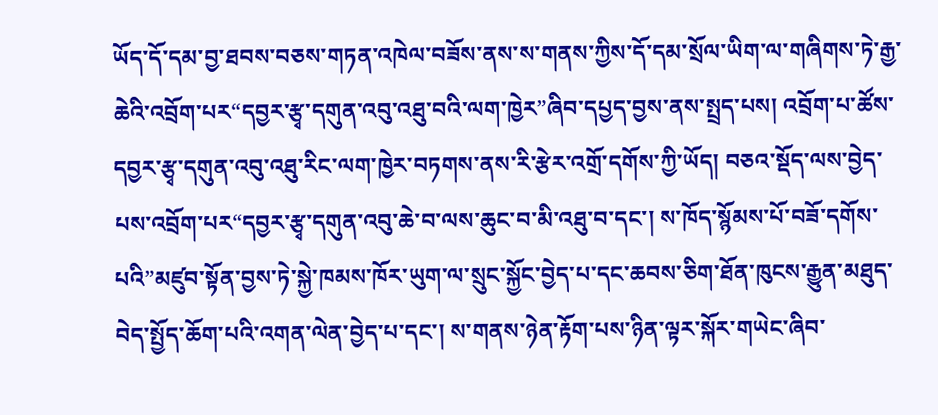ཡོད་དོ་དམ་བྱ་ཐབས་བཅས་གཏན་འཁེལ་བཟོས་ནས་ས་གནས་ཀྱིས་དོ་དམ་སྲོལ་ཡིག་ལ་གཞིགས་ཏེ་རྒྱ་ཆེའི་འབྲོག་པར“དབྱར་རྩྭ་དགུན་འབུ་འཐུ་བའི་ལག་ཁྱེར”ཞིབ་དཔྱད་བྱས་ནས་སྤྲད་པས། འབྲོག་པ་ཚོས་དབྱར་རྩྭ་དགུན་འབུ་འཐུ་རིང་ལག་ཁྱེར་བཏགས་ནས་རི་རྩེར་འགྲོ་དགོས་ཀྱི་ཡོད། བཅའ་སྡོད་ལས་བྱེད་པས་འབྲོག་པར“དབྱར་རྩྭ་དགུན་འབུ་ཆེ་བ་ལས་ཆུང་བ་མི་འཐུ་བ་དང་། ས་ཁོད་སྙོམས་པོ་བཟོ་དགོས་པའི”མཛུབ་སྟོན་བྱས་ཏེ་སྐྱེ་ཁམས་ཁོར་ཡུག་ལ་སྲུང་སྐྱོང་བྱེད་པ་དང་ཆབས་ཅིག་ཐོན་ཁུངས་རྒྱུན་མཐུད་བེད་སྤྱོད་ཆོག་པའི་འགན་ལེན་བྱེད་པ་དང་། ས་གནས་ཉེན་རྟོག་པས་ཉིན་ལྟར་སྐོར་གཡེང་ཞིབ་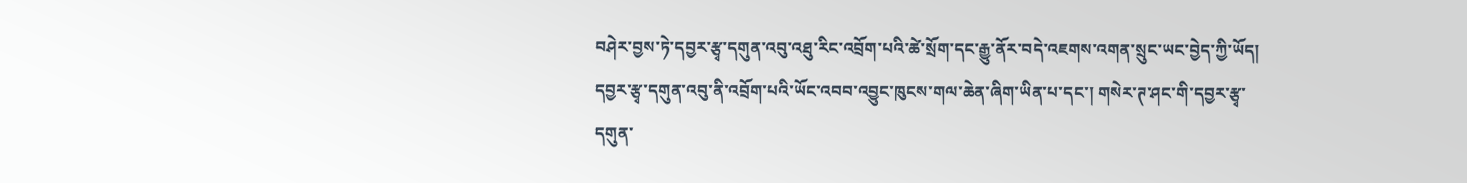བཤེར་བྱས་ཏེ་དབྱར་རྩྭ་དགུན་འབུ་འཐུ་རིང་འབྲོག་པའི་ཚེ་སྲོག་དང་རྒྱུ་ནོར་བདེ་འཇགས་འགན་སྲུང་ཡང་བྱེད་ཀྱི་ཡོད། དབྱར་རྩྭ་དགུན་འབུ་ནི་འབྲོག་པའི་ཡོང་འབབ་འབྱུང་ཁུངས་གལ་ཆེན་ཞིག་ཡིན་པ་དང་། གསེར་ཊ་ཤང་གི་དབྱར་རྩྭ་དགུན་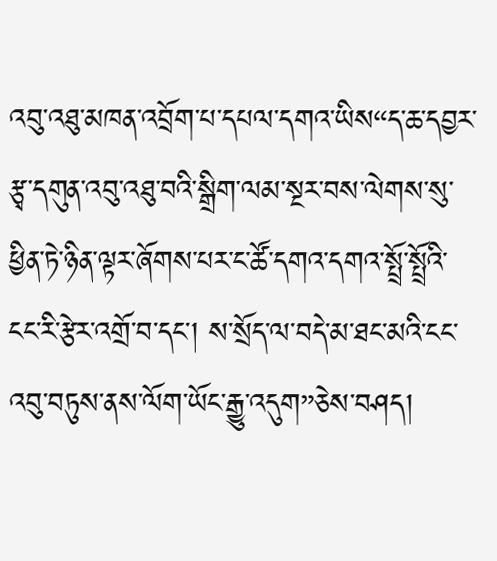འབུ་འཐུ་མཁན་འབྲོག་པ་དཔལ་དགའ་ཡིས“ད་ཆ་དབྱར་རྩྭ་དགུན་འབུ་འཐུ་བའི་སྒྲིག་ལམ་སྔར་བས་ལེགས་སུ་ཕྱིན་ཏེ་ཉིན་ལྟར་ཞོགས་པར་ང་ཚོ་དགའ་དགའ་སྤྲོ་སྤྲོའི་ངང་རི་རྩེར་འགྲོ་བ་དང་། ས་སྲོད་ལ་བདེ་མ་ཐང་མའི་ངང་འབུ་བཏུས་ནས་ལོག་ཡོང་རྒྱུ་འདུག”ཅེས་བཤད།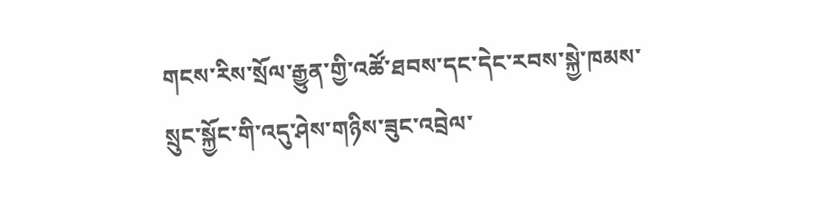གངས་རིས་སྲོལ་རྒྱུན་གྱི་འཚོ་ཐབས་དང་དེང་རབས་སྐྱེ་ཁམས་སྲུང་སྐྱོང་གི་འདུ་ཤེས་གཉིས་ཟུང་འབྲེལ་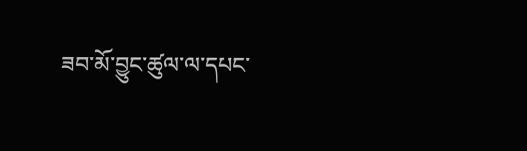ཟབ་མོ་བྱུང་ཚུལ་ལ་དཔང་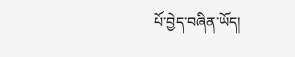པོ་བྱེད་བཞིན་ཡོད།